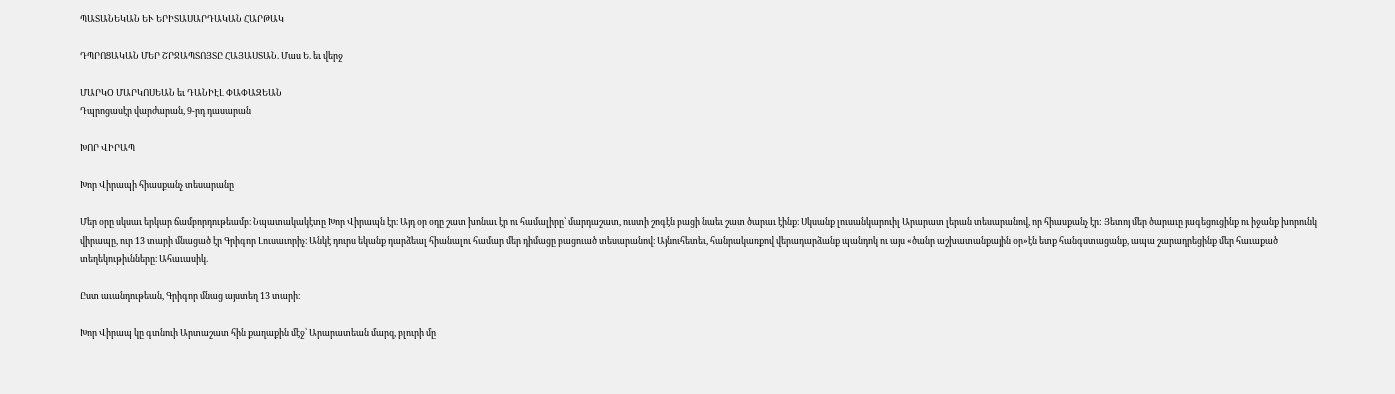ՊԱՏԱՆԵԿԱՆ ԵՒ ԵՐԻՏԱՍԱՐԴԱԿԱՆ ՀԱՐԹԱԿ

ԴՊՐՈՑԱԿԱՆ ՄԵՐ ՇՐՋԱՊՏՈՅՏԸ ՀԱՅԱՍՏԱՆ. Մաս Ե. եւ վերջ

ՄԱՐԿՕ ՄԱՐԿՈՍԵԱՆ եւ ԴԱՆԻԷԼ ՓԱՓԱԶԵԱՆ
Դպրոցասէր վարժարան, 9-րդ դասարան

ԽՈՐ ՎԻՐԱՊ

Խոր Վիրապի հիասքանչ տեսարանը

Մեր օրը սկսաւ երկար ճամբորդութեամբ։ Նպատակակէտը Խոր Վիրապն էր։ Այդ օր օդը շատ խոնաւ էր ու համալիրը՝ մարդաշատ, ուստի շոգէն բացի նաեւ շատ ծարաւ էինք։ Սկսանք լուսանկարուիլ Արարատ լերան տեսարանով, որ հիասքանչ էր: Յետոյ մեր ծարաւը յագեցուցինք ու իջանք խորունկ վիրապը, ուր 13 տարի մնացած էր Գրիգոր Լուսաւորիչ։ Անկէ դուրս եկանք դարձեալ հիանալու համար մեր դիմացը բացուած տեսարանով։ Այնուհետեւ, հանրակառքով վերադարձանք պանդոկ ու այս «ծանր աշխատանքային օր»էն ետք հանգստացանք, ապա շարադրեցինք մեր հաւաքած տեղեկութիւնները։ Ահաւասիկ.

Ըստ աւանդութեան, Գրիգոր մնաց այստեղ 13 տարի։

Խոր Վիրապ կը գտնուի Արտաշատ հին քաղաքին մէջ՝ Արարատեան մարզ, բլուրի մը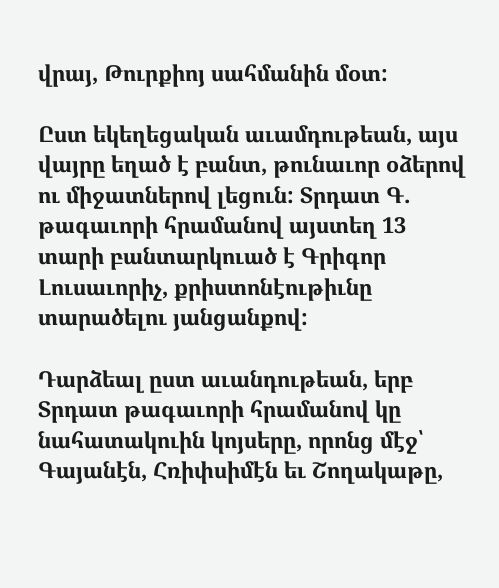վրայ, Թուրքիոյ սահմանին մօտ:

Ըստ եկեղեցական աւամդութեան, այս վայրը եղած է բանտ, թունաւոր օձերով ու միջատներով լեցուն: Տրդատ Գ. թագաւորի հրամանով այստեղ 13 տարի բանտարկուած է Գրիգոր Լուսաւորիչ, քրիստոնէութիւնը տարածելու յանցանքով:

Դարձեալ ըստ աւանդութեան, երբ Տրդատ թագաւորի հրամանով կը նահատակուին կոյսերը, որոնց մէջ՝ Գայանէն, Հռիփսիմէն եւ Շողակաթը,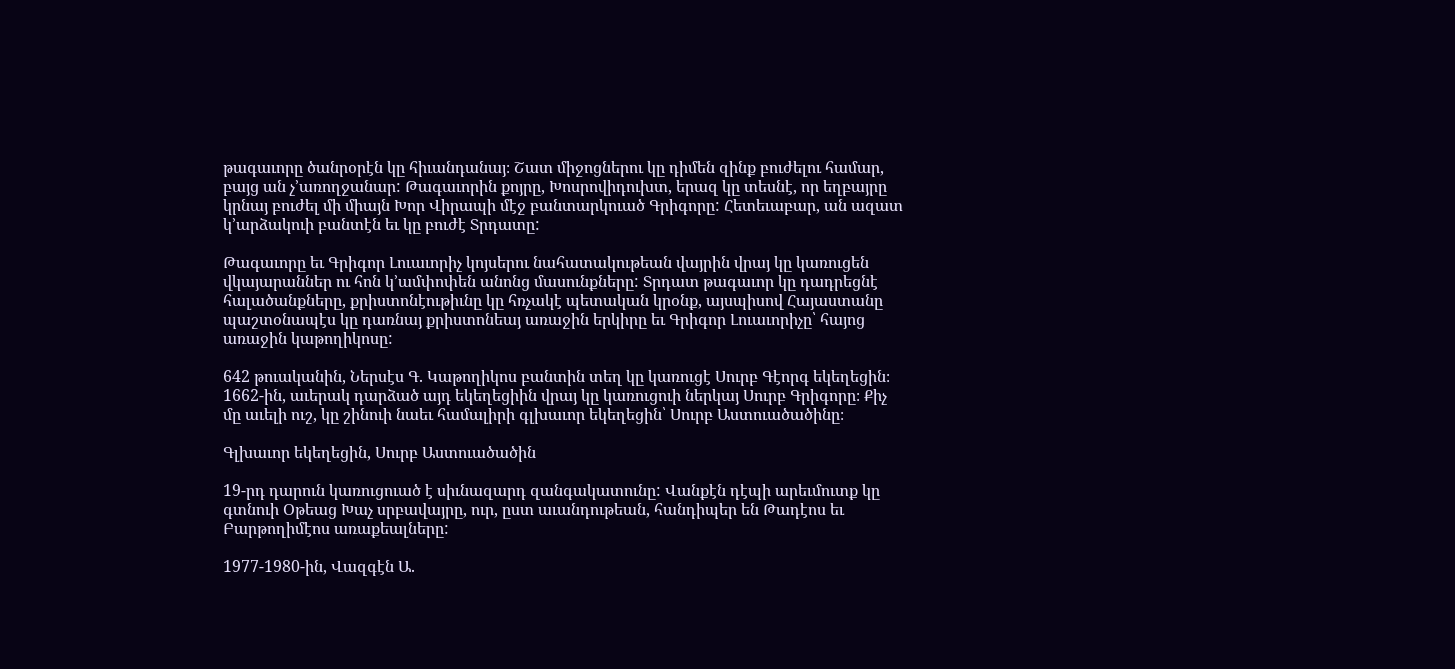թագաւորը ծանրօրէն կը հիւանդանայ։ Շատ միջոցներու կը դիմեն զինք բուժելու համար, բայց ան չ’առողջանար: Թագաւորին քոյրը, Խոսրովիդուխտ, երազ կը տեսնէ, որ եղբայրը կրնայ բուժել մի միայն Խոր Վիրապի մէջ բանտարկուած Գրիգորը: Հետեւաբար, ան ազատ կ’արձակուի բանտէն եւ կը բուժէ Տրդատը:

Թագաւորը եւ Գրիգոր Լուաւորիչ կոյսերու նահատակութեան վայրին վրայ կը կառուցեն վկայարաններ ու հոն կ’ամփոփեն անոնց մասունքները: Տրդատ թագաւոր կը դադրեցնէ հալածանքները, քրիստոնէութիւնը կը հռչակէ պետական կրօնք, այսպիսով Հայաստանը պաշտօնապէս կը դառնայ քրիստոնեայ առաջին երկիրը եւ Գրիգոր Լուաւորիչը՝ հայոց առաջին կաթողիկոսը:

642 թուականին, Ներսէս Գ. Կաթողիկոս բանտին տեղ կը կառուցէ Սուրբ Գէորգ եկեղեցին։ 1662-ին, աւերակ դարձած այդ եկեղեցիին վրայ կը կառուցուի ներկայ Սուրբ Գրիգորը։ Քիչ մը աւելի ուշ, կը շինուի նաեւ համալիրի գլխաւոր եկեղեցին՝ Սուրբ Աստուածածինը։

Գլխաւոր եկեղեցին, Սուրբ Աստուածածին

19-րդ դարուն կառուցուած է սիւնազարդ զանգակատունը: Վանքէն դէպի արեւմուտք կը գտնուի Օթեաց Խաչ սրբավայրը, ուր, ըստ աւանդութեան, հանդիպեր են Թադէոս եւ Բարթողիմէոս առաքեալները:

1977-1980-ին, Վազգէն Ա.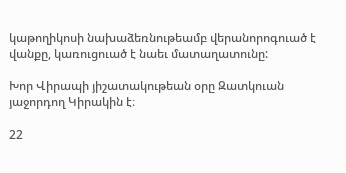կաթողիկոսի նախաձեռնութեամբ վերանորոգուած է վանքը, կառուցուած է նաեւ մատաղատունը:

Խոր Վիրապի յիշատակութեան օրը Զատկուան յաջորդող Կիրակին է։

22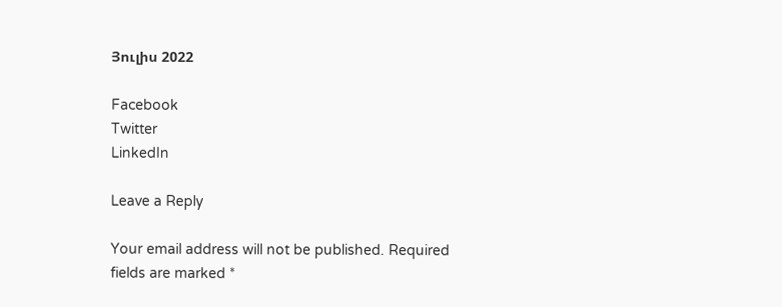Յուլիս 2022

Facebook
Twitter
LinkedIn

Leave a Reply

Your email address will not be published. Required fields are marked *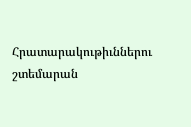Հրատարակութիւններու շտեմարան